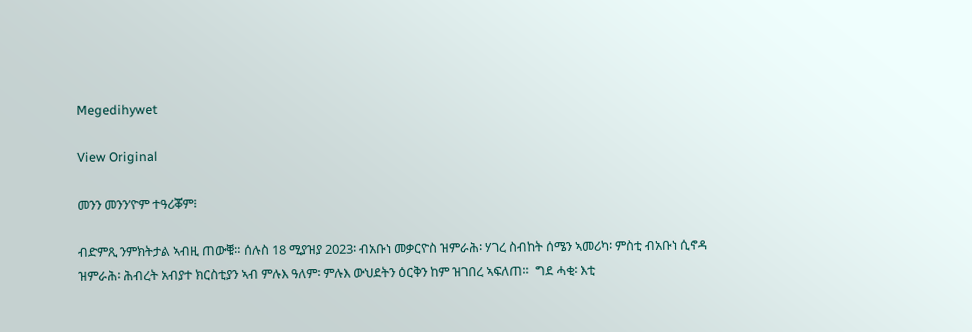Megedihywet

View Original

መንን መንን’ዮም ተዓሪቖም፧

ብድምጺ ንምክትታል ኣብዚ ጠውቑ። ሰሉስ 18 ሚያዝያ 2023፡ ብአቡነ መቃርዮስ ዝምራሕ፡ ሃገረ ስብከት ሰሜን ኣመሪካ፡ ምስቲ ብአቡነ ሲኖዳ ዝምራሕ፡ ሕብረት አብያተ ክርስቲያን ኣብ ምሉእ ዓለም፡ ምሉእ ውህደትን ዕርቅን ከም ዝገበረ ኣፍለጠ።  ግደ ሓቂ፡ እቲ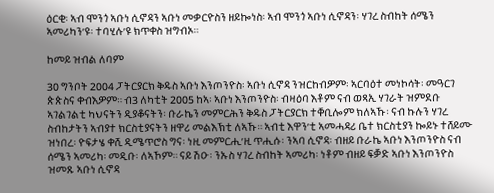ዕርቂ፡ ኣብ ሞንጎ ኣቡነ ሲኖዳን ኣቡነ መቃርዮስን ዘይኰነስ፡ ኣብ ሞንጎ ኣቡነ ሲኖዳን፡ ሃገረ ስብከት ሰሜን ኣመሪካን’ዩ፡ ተባሂሉ’ዩ ክጥቀስ ዝግብኦ።

ከመይ ዝብል ለባም

30 ግንቦት 2004 ፓትርያርክ ቅዱስ ኣቡነ እንጦንዮስ፡ ኣቡነ ሲኖዳ ንዝርከብዎም፡ ኣርባዕተ መነኮሳት፡ መዓርገ ጵጵስና ቀብእዎም። ብ3 ለካቲት 2005 ከኣ፡ ኣቡነ እንጦንዮስ፡ ብዛዕባ እቶም ናብ ወጻኢ ሃገራት ዝምደቡ ኣገልገልቲ ካህናትን ዲያቆናትን፡ ቡራኬን መምርሕን ቅዱስ ፓትርያርክ ተቐቢሎም ክለኣኹ፡ ናብ ኩሉን ሃገረ ስብከታትን ኣብያተ ክርስቲያናትን ዘዋሪ መልእኽቲ ለኣኹ። ኣብቲ እዋን’ቲ ኣመሓዳሪ ቤተ ክርስቲያን ኰይኑ ተሸይሙ ዝነበረ፡ ዮፍታሄ ቀሺ ዲሜጥሮስ ግና፡ ነዚ መምርሒ’ዚ ጥሒሱ፡ ንኣባ ሲኖዳ፡ ብዘይ ቡራኬ ኣቡነ እንጦንዮስ ናብ ሰሜን ኣመሪካ፡ መዲቡ፡ ለኣኾም። ናይ ሽዑ፡ ንኡስ ሃገረ ስብከት ኣመሪካ፡ ነቶም ብዘይ ፍቓድ ኣቡነ እንጦንዮስ ዝመጹ ኣቡነ ሲኖዳ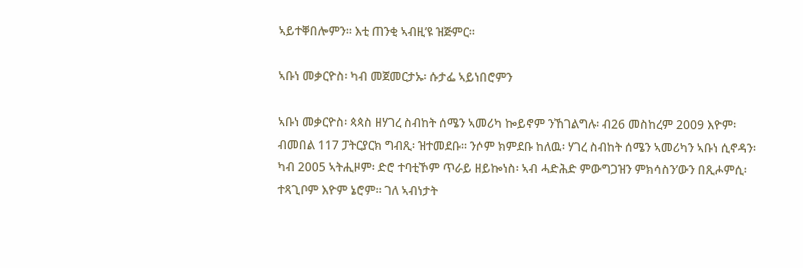ኣይተቐበሎምን። እቲ ጠንቂ ኣብዚ’ዩ ዝጅምር።

ኣቡነ መቃርዮስ፡ ካብ መጀመርታኡ፡ ሱታፌ ኣይነበሮምን

ኣቡነ መቃርዮስ፡ ጳጳስ ዘሃገረ ስብከት ሰሜን ኣመሪካ ኰይኖም ንኸገልግሉ፡ ብ26 መስከረም 2009 እዮም፡ ብመበል 117 ፓትርያርክ ግብጺ፡ ዝተመደቡ። ንሶም ክምደቡ ከለዉ፡ ሃገረ ስብከት ሰሜን ኣመሪካን ኣቡነ ሲኖዳን፡ ካብ 2005 ኣትሒዞም፡ ድሮ ተባቲኾም ጥራይ ዘይኰነስ፡ ኣብ ሓድሕድ ምውግጋዝን ምክሳስን’ውን በጺሖምሲ፡ ተጻጊቦም እዮም ኔሮም። ገለ ኣብነታት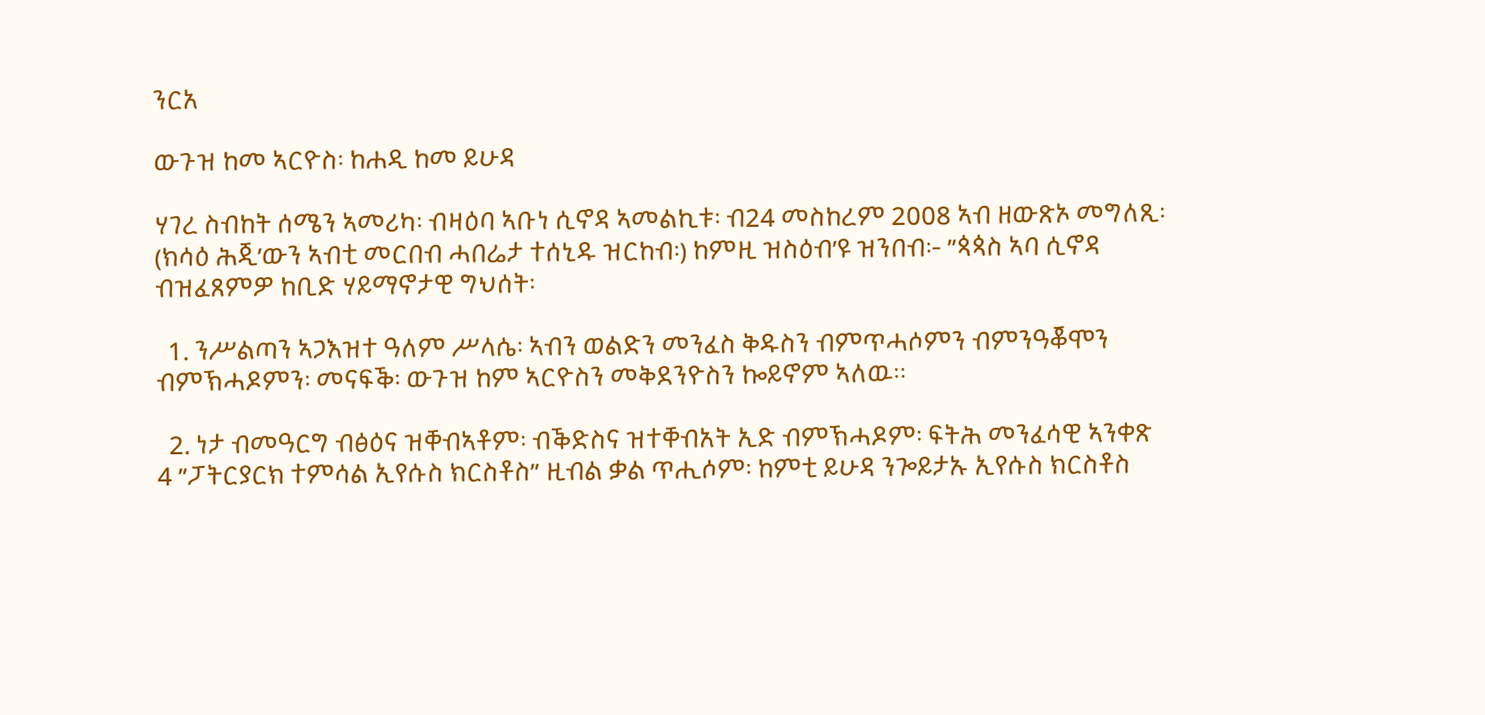ንርአ

ውጉዝ ከመ ኣርዮስ፡ ከሐዲ ከመ ይሁዳ

ሃገረ ስብከት ሰሜን ኣመሪካ፡ ብዛዕባ ኣቡነ ሲኖዳ ኣመልኪቱ፡ ብ24 መስከረም 2008 ኣብ ዘውጽኦ መግለጺ፡ (ክሳዕ ሕጂ’ውን ኣብቲ መርበብ ሓበሬታ ተሰኒዱ ዝርከብ፡) ከምዚ ዝስዕብ’ዩ ዝንበብ፡- ”ጳጳስ ኣባ ሲኖዳ ብዝፈጸምዎ ከቢድ ሃይማኖታዊ ግህሰት፡

  1. ንሥልጣን ኣጋእዝተ ዓለም ሥላሴ፡ ኣብን ወልድን መንፈስ ቅዱስን ብምጥሓሶምን ብምንዓቖሞን ብምኽሓዶምን፡ መናፍቕ፡ ውጉዝ ከም ኣርዮስን መቅደንዮስን ኰይኖም ኣለዉ።

  2. ነታ ብመዓርግ ብፅዕና ዝቐብኣቶም፡ ብቕድስና ዝተቐብአት ኢድ ብምኽሓዶም፡ ፍትሕ መንፈሳዊ ኣንቀጽ 4 ”ፓትርያርክ ተምሳል ኢየሱስ ክርስቶስ” ዚብል ቃል ጥሒሶም፡ ከምቲ ይሁዳ ንጐይታኡ ኢየሱስ ክርስቶስ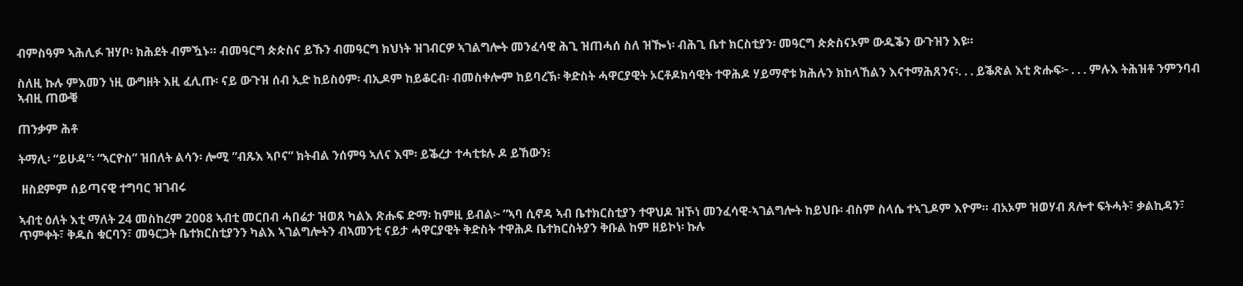ብምስዓም ኣሕሊፉ ዝሃቦ፡ ክሕደት ብምዃኑ። ብመዓርግ ጵጵስና ይኹን ብመዓርግ ክህነት ዝገብርዎ ኣገልግሎት መንፈሳዊ ሕጊ ዝጠሓሰ ስለ ዝዀነ፡ ብሕጊ ቤተ ክርስቲያን፡ መዓርግ ጵጵስናኦም ውዱቕን ውጉዝን እዩ።

ስለዚ ኩሉ ምእመን ነዚ ውግዘት እዚ ፈሊጡ፡ ናይ ውጉዝ ሰብ ኢድ ከይስዕም፡ ብኢዶም ከይቆርብ፡ ብመስቀሎም ከይባረኽ፡ ቅድስት ሓዋርያዊት ኦርቶዶክሳዊት ተዋሕዶ ሃይማኖቱ ክሕሉን ክከላኸልን እናተማሕጸንና፡. . . ይቕጽል እቲ ጽሑፍ፦ . . . ምሉእ ትሕዝቶ ንምንባብ ኣብዚ ጠውቑ

ጠንቃም ሕቶ

ትማሊ፡ “ይሁዳ”፡ “ኣርዮስ” ዝበለት ልሳን፡ ሎሚ ”ብጹእ ኣቦና” ክትብል ንሰምዓ ኣለና እሞ፡ ይቕረታ ተሓቲቱሉ ዶ ይኸውን፧

 ዘስደምም ሰይጣናዊ ተግባር ዝገብሩ

ኣብቲ ዕለት እቲ ማለት 24 መስከረም 2008 ኣብቲ መርበብ ሓበሬታ ዝወጸ ካልእ ጽሑፍ ድማ፡ ከምዚ ይብል፦ ”ኣባ ሲኖዳ ኣብ ቤተክርስቲያን ተዋህዶ ዝኾነ መንፈሳዊ-ኣገልግሎት ከይህቡ፡ ብስም ስላሴ ተኣጊዶም እዮም። ብአኦም ዝወሃብ ጸሎተ ፍትሓት፣ ቃልኪዳን፣ ጥምቀት፣ ቅዱስ ቁርባን፣ መዓርጋት ቤተክርስቲያንን ካልእ ኣገልግሎትን ብኣመንቲ ናይታ ሓዋርያዊት ቅድስት ተዋሕዶ ቤተክርስትያን ቅቡል ከም ዘይኮነ፡ ኩሉ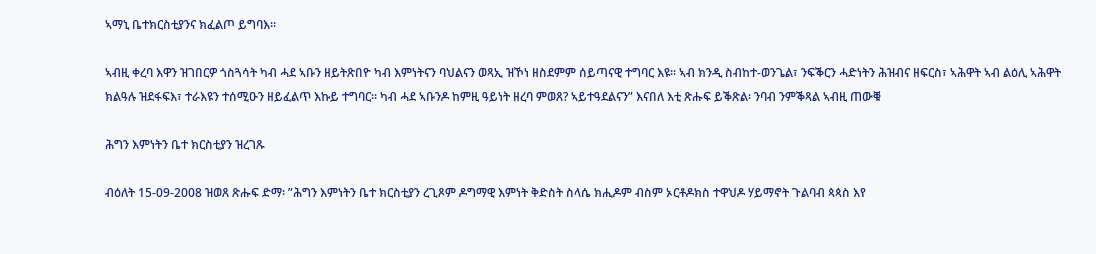ኣማኒ ቤተክርስቲያንና ክፈልጦ ይግባእ።

ኣብዚ ቀረባ እዋን ዝገበርዎ ጎስጓሳት ካብ ሓደ ኣቡን ዘይትጽበዮ ካብ እምነትናን ባህልናን ወጻኢ ዝኾነ ዘስደምም ሰይጣናዊ ተግባር እዩ። ኣብ ክንዲ ስብከተ-ወንጌል፣ ንፍቕርን ሓድነትን ሕዝብና ዘፍርስ፣ ኣሕዋት ኣብ ልዕሊ ኣሕዋት ክልዓሉ ዝደፋፍእ፣ ተራእዩን ተሰሚዑን ዘይፈልጥ እኩይ ተግባር። ካብ ሓደ ኣቡንዶ ከምዚ ዓይነት ዘረባ ምወጸ? ኣይተዓደልናን” እናበለ እቲ ጽሑፍ ይቕጽል፡ ንባብ ንምቕጻል ኣብዚ ጠውቑ

ሕግን እምነትን ቤተ ክርስቲያን ዝረገጹ

ብዕለት 15-09-2008 ዝወጸ ጽሑፍ ድማ፡ ”ሕግን እምነትን ቤተ ክርስቲያን ረጊጾም ዶግማዊ እምነት ቅድስት ስላሴ ክሒዶም ብስም ኦርቶዶክስ ተዋህዶ ሃይማኖት ጉልባብ ጳጳስ እየ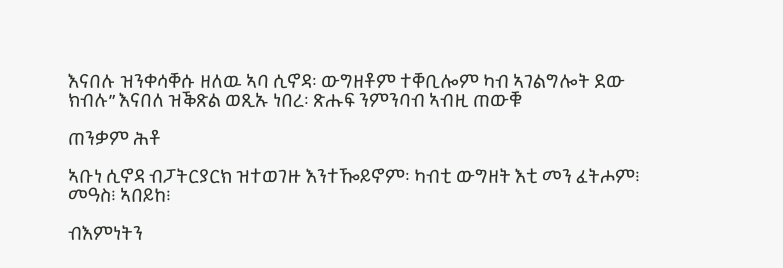እናበሉ ዝንቀሳቐሱ ዘለዉ ኣባ ሲኖዳ፡ ውግዘቶም ተቐቢሎም ካብ ኣገልግሎት ደው ክብሉ” እናበለ ዝቕጽል ወጺኡ ነበረ፡ ጽሑፍ ንምንባብ ኣብዚ ጠውቑ

ጠንቃም ሕቶ

ኣቡነ ሲኖዳ ብፓትርያርክ ዝተወገዙ እንተዀይኖም፡ ካብቲ ውግዘት እቲ መን ፈትሖም፧ መዓስ፧ ኣበይከ፧

ብእምነትን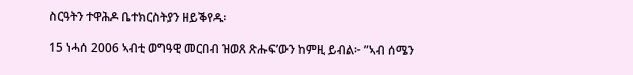ስርዓትን ተዋሕዶ ቤተክርስትያን ዘይቕየዱ፡

15 ነሓሰ 2006 ኣብቲ ወግዓዊ መርበብ ዝወጸ ጽሑፍ’ውን ከምዚ ይብል፦ ”ኣብ ሰሜን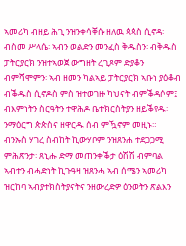ኣመሪካ ብዘይ ሕጊ ንዝንቀሳቐሱ ዘለዉ ጳጳስ ሲኖዳ፡ ብስመ ሥላሴ፡ ኣብን ወልድን መንፈስ ቅዱስን፡ ብቅዱስ ፓትርያርክ ንዝተኣወጀ ውግዘት ረጊጾም ድያቆን ብምሻሞምን፡ ኣብ ዘመን ካልኣይ ፓትርያርክ ኣቡነ ያዕቆብ ብቕዱስ ሲኖዶስ ምስ ዝተወገዙ ካህናት ብምቕዳሶም፤ ብእምነትን ስርዓትን ተዋሕዶ ቤተክርስትያን ዘይቕየዱ፡ ንማዕርግ ጵጵስና ዘዋርዱ ሰብ ምዃኖም መዚኑ። ብንኡስ ሃገረ ስብከት ኪውሃቦም ንዝጸንሐ ተደጋጋሚ ምሕጽንታ፡ ጸኒሑ ድማ መጠንቀቕታ ዕሽሽ ብምባል ኣብተን ብሓድነት ኪጉዓዛ ዝጸንሓ ኣብ ሰሜን ኣመሪካ ዝርከባ ኣብያተክስትያናትና ንዘውረድዎ ዕንወትን ጽልእን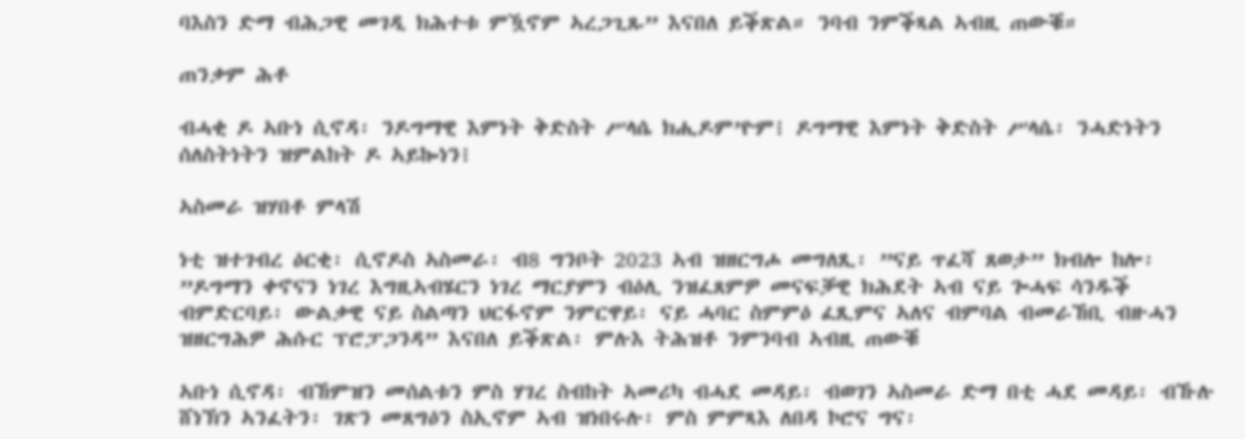ባእስን ድማ ብሕጋዊ መገዲ ክሕተቱ ምዃኖም ኣረጋጊጹ” እናበለ ይቕጽል። ንባብ ንምቕጻል ኣብዚ ጠውቑ።

ጠንቃም ሕቶ

ብሓቂ ዶ ኣቡነ ሲኖዳ፡ ንዶግማዊ እምነት ቅድስት ሥላሴ ክሒዶም’ዮም፧ ዶግማዊ እምነት ቅድስት ሥላሴ፡ ንሓድነትን ሰለስትነትን ዝምልከት ዶ ኣይኰነን፧

ኣስመራ ዝሃበቶ ምላሽ

ነቲ ዝተገብረ ዕርቂ፡ ሲኖዶስ ኣስመራ፡ ብ8 ግንቦት 2023 ኣብ ዝዘርግሖ መግለጺ፡ ”ናይ ጥፈሻ ጸወታ” ክብሎ ከሎ፡ ”ዶግማን ቀኖናን ነገረ እግዚኣብሄርን ነገረ ማርያምን ብዕሊ ንዝፈጸምዎ መናፍቓዊ ክሕደት ኣብ ናይ ጐሓፍ ሳንዱቕ ብምድርባይ፡ ውልቃዊ ናይ ስልጣን ህርፋኖም ንምርዋይ፡ ናይ ሓባር ስምምዕ ፈጺምና ኣለና ብምባል ብመራኸቢ ብዙሓን ዝዘርግሕዎ ሕሱር ፕሮፓጋንዳ” እናበለ ይቕጽል፡ ምሉእ ትሕዝቶ ንምንባብ ኣብዚ ጠውቑ

ኣቡነ ሲኖዳ፡ ብኸምዝን መሰልቱን ምስ ሃገረ ስብከት ኣመሪካ ብሓደ መዳይ፡ ብወገን ኣስመራ ድማ በቲ ሓደ መዳይ፡ ብኹሉ ሸነኽን ኣንፈትን፡ ገጽን መጸግዕን ስኢኖም ኣብ ዝነበሩሉ፡ ምስ ምምጻእ ለበዳ ኮሮና ግና፡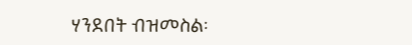ሃንደበት ብዝመስል፡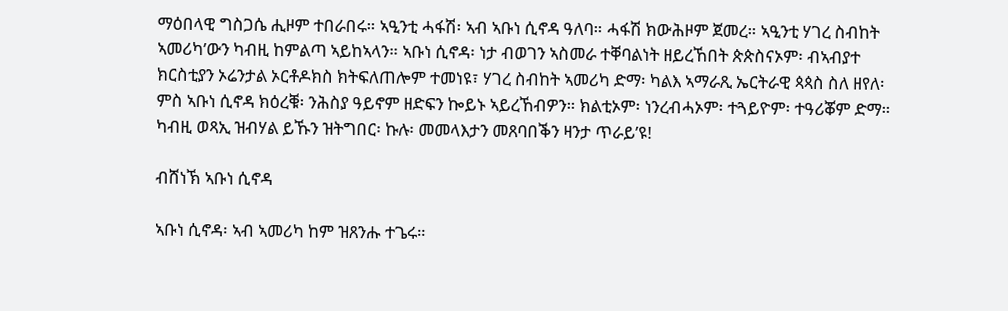ማዕበላዊ ግስጋሴ ሒዞም ተበራበሩ። ኣዒንቲ ሓፋሽ፡ ኣብ ኣቡነ ሲኖዳ ዓለባ። ሓፋሽ ክውሕዞም ጀመረ። ኣዒንቲ ሃገረ ስብከት ኣመሪካ’ውን ካብዚ ከምልጣ ኣይከኣላን። ኣቡነ ሲኖዳ፡ ነታ ብወገን ኣስመራ ተቐባልነት ዘይረኸበት ጵጵስናኦም፡ ብኣብያተ ክርስቲያን ኦሬንታል ኦርቶዶክስ ክትፍለጠሎም ተመነዩ፣ ሃገረ ስብከት ኣመሪካ ድማ፡ ካልእ ኣማራጺ ኤርትራዊ ጳጳስ ስለ ዘየለ፡ ምስ ኣቡነ ሲኖዳ ክዕረቑ፡ ንሕስያ ዓይኖም ዘድፍን ኰይኑ ኣይረኸብዎን። ክልቲኦም፡ ነንረብሓኦም፡ ተጓይዮም፡ ተዓሪቖም ድማ። ካብዚ ወጻኢ ዝብሃል ይኹን ዝትግበር፡ ኩሉ፡ መመላእታን መጸባበቕን ዛንታ ጥራይ’ዩ!

ብሸነኽ ኣቡነ ሲኖዳ

ኣቡነ ሲኖዳ፡ ኣብ ኣመሪካ ከም ዝጸንሑ ተጌሩ።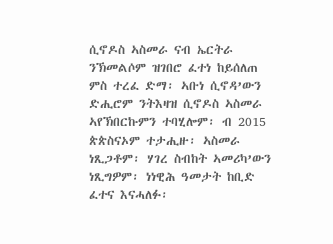ሲኖዶስ ኣስመራ ናብ ኤርትራ ንኽመልሶም ዝገበሮ ፈተነ ከይሰለጠ ምስ ተረፈ ድማ፡ ኣቡነ ሲኖዳ’ውን ድሒሮም ንትእዛዝ ሲኖዶስ ኣስመራ ኣየኽበርኩምን ተባሂሎም፡ ብ 2015 ጵጵስናኦም ተታሒዙ፡ ኣስመራ ነጺጋቶም፡ ሃገረ ስብከት ኣመሪካ’ውን ነጺግዎም፡ ነነዊሕ ዓመታት ከቢድ ፈተና እናሓለፉ፡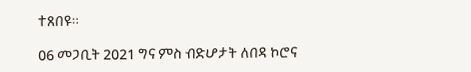ተጸበዩ።

06 መጋቢት 2021 ግና ምስ ብድሆታት ለበዳ ኮሮና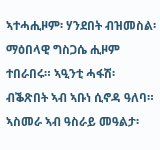ኣተሓሒዞም፡ ሃንደበት ብዝመስል፡ ማዕበላዊ ግስጋሴ ሒዞም ተበራበሩ። ኣዒንቲ ሓፋሽ፡ ብቕጽበት ኣብ ኣቡነ ሲኖዳ ዓለባ። ኣስመራ ኣብ ዓስራይ መዓልታ፡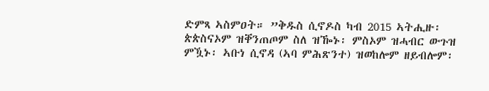ድምጻ ኣስምዐት። ”ቅዱስ ሲኖዶስ ካብ 2015 ኣትሒዙ፡ ጵጵስናኦም ዝቐንጠጦም ስለ ዝዀኑ፡ ምስኦም ዝሓብር ውጉዝ ምዃኑ፡ ኣቡነ ሲኖዳ (ኣባ ምሕጽንተ) ዝወከሎም ዘይብሎም፡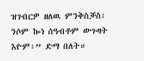ዝገብርዎ ዘለዉ ምንቅስቓስ፡ ንሶም ኰነ ሰዓብቶም ውጉዛት እዮም፡” ድማ በለት።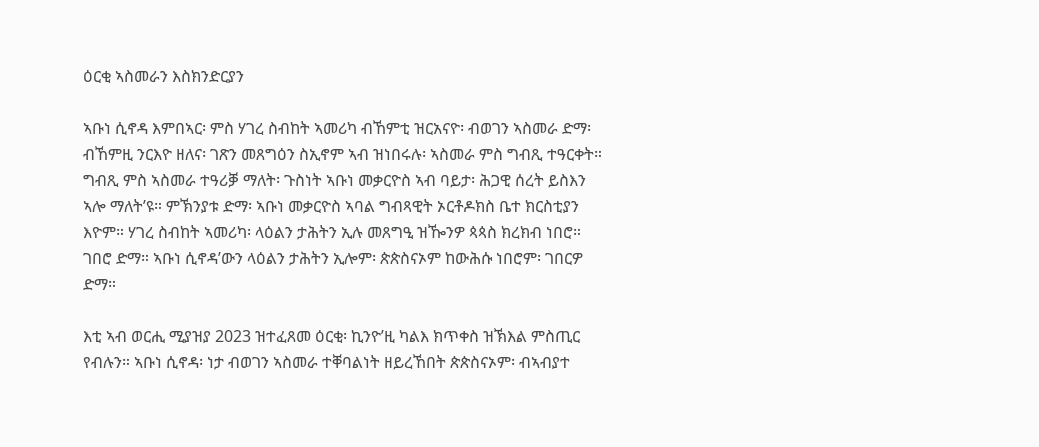ዕርቂ ኣስመራን እስክንድርያን

ኣቡነ ሲኖዳ እምበኣር፡ ምስ ሃገረ ስብከት ኣመሪካ ብኸምቲ ዝርአናዮ፡ ብወገን ኣስመራ ድማ፡ ብኸምዚ ንርእዮ ዘለና፡ ገጽን መጸግዕን ስኢኖም ኣብ ዝነበሩሉ፡ ኣስመራ ምስ ግብጺ ተዓርቀት። ግብጺ ምስ ኣስመራ ተዓሪቓ ማለት፡ ጉስነት ኣቡነ መቃርዮስ ኣብ ባይታ፡ ሕጋዊ ሰረት ይስእን ኣሎ ማለት’ዩ። ምኽንያቱ ድማ፡ ኣቡነ መቃርዮስ ኣባል ግብጻዊት ኦርቶዶክስ ቤተ ክርስቲያን እዮም። ሃገረ ስብከት ኣመሪካ፡ ላዕልን ታሕትን ኢሉ መጸግዒ ዝዀንዎ ጳጳስ ክረክብ ነበሮ። ገበሮ ድማ። ኣቡነ ሲኖዳ’ውን ላዕልን ታሕትን ኢሎም፡ ጵጵስናኦም ከውሕሱ ነበሮም፡ ገበርዎ ድማ።

እቲ ኣብ ወርሒ ሚያዝያ 2023 ዝተፈጸመ ዕርቂ፡ ኪንዮ’ዚ ካልእ ክጥቀስ ዝኽእል ምስጢር የብሉን። ኣቡነ ሲኖዳ፡ ነታ ብወገን ኣስመራ ተቐባልነት ዘይረኸበት ጵጵስናኦም፡ ብኣብያተ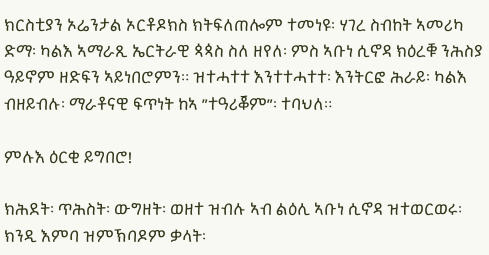ክርስቲያን ኦሬንታል ኦርቶዶክስ ክትፍለጠሎም ተመነዩ፡ ሃገረ ስብከት ኣመሪካ ድማ፡ ካልእ ኣማራጺ ኤርትራዊ ጳጳስ ስለ ዘየለ፡ ምስ ኣቡነ ሲኖዳ ክዕረቑ ንሕስያ ዓይኖም ዘድፍን ኣይነበሮምን። ዝተሓተተ እንተተሓተተ፡ እንትርፎ ሕራይ፡ ካልእ ብዘይብሉ፡ ማራቶናዊ ፍጥነት ከኣ ”ተዓሪቖም”፡ ተባህለ።

ምሉእ ዕርቂ ይግበሮ!

ክሕደት፡ ጥሕስት፡ ውግዘት፡ ወዘተ ዝብሉ ኣብ ልዕሊ ኣቡነ ሲኖዳ ዝተወርወሩ፡ ክንዲ እምባ ዝምኽባዶም ቃላት፡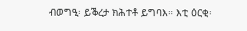ብወግዒ፡ ይቕረታ ክሕተቶ ይግባእ። እቲ ዕርቂ፡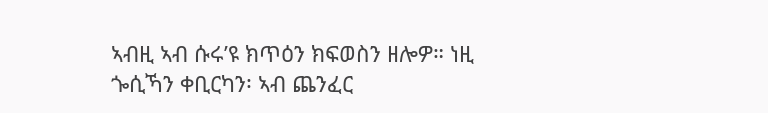ኣብዚ ኣብ ሱሩ’ዩ ክጥዕን ክፍወስን ዘሎዎ። ነዚ ጐሲኻን ቀቢርካን፡ ኣብ ጨንፈር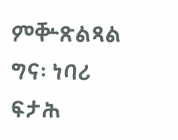ምቝጽልጻል ግና፡ ነባሪ ፍታሕ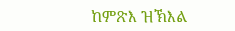ከምጽእ ዝኽእል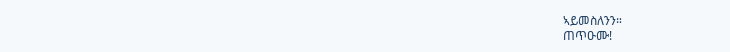ኣይመስለንን።
ጠጥዑሙ!